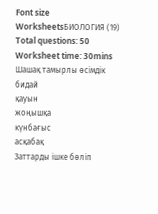Font size
WorksheetsБИОЛОГИЯ (19)
Total questions: 50
Worksheet time: 30mins
Шашақ тамырлы өсімдік
бидай
қауын
жоңышқа
күнбағыс
асқабақ
Заттарды ішке бөліп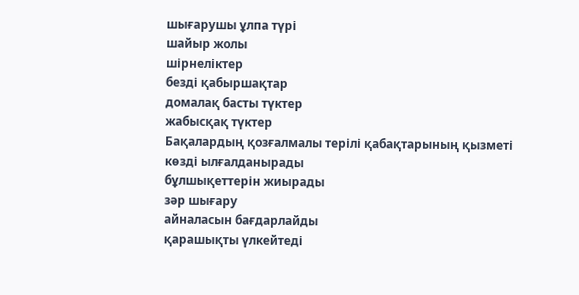шығарушы ұлпа түрі
шайыр жолы
шірнеліктер
безді қабыршақтар
домалақ басты түктер
жабысқақ түктер
Бақалардың қозғалмалы терілі қабақтарының қызметі
көзді ылғалданырады
бұлшықеттерін жиырады
зәр шығару
айналасын бағдарлайды
қарашықты үлкейтеді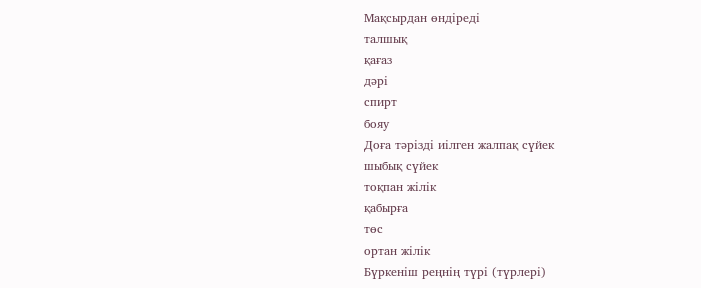Мақсырдан өндіреді
талшық
қағаз
дәрі
спирт
бояу
Доға тәрізді иілген жалпақ сүйек
шыбық сүйек
тоқпан жілік
қабырға
төс
ортан жілік
Бүркеніш реңнің түрі (түрлері)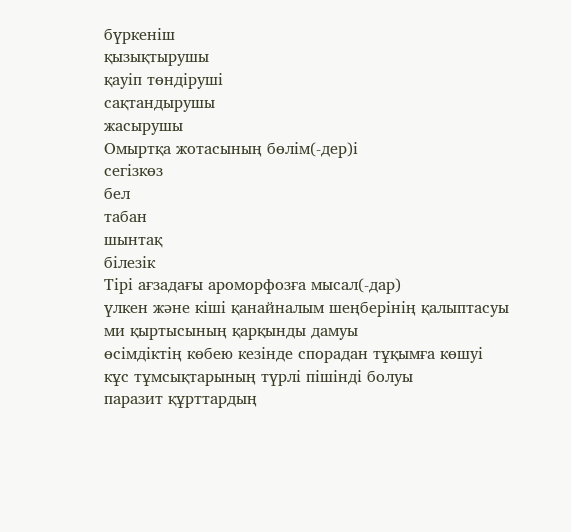бүркеніш
қызықтырушы
қауіп төндіруші
сақтандырушы
жасырушы
Омыртқа жотасының бөлім(-дер)і
сегізкөз
бел
табан
шынтақ
білезік
Тірі ағзадағы ароморфозға мысал(-дар)
үлкен және кіші қанайналым шеңберінің қалыптасуы
ми қыртысының қарқынды дамуы
өсімдіктің көбею кезінде спорадан тұқымға көшуі
кұс тұмсықтарының түрлі пішінді болуы
паразит құрттардың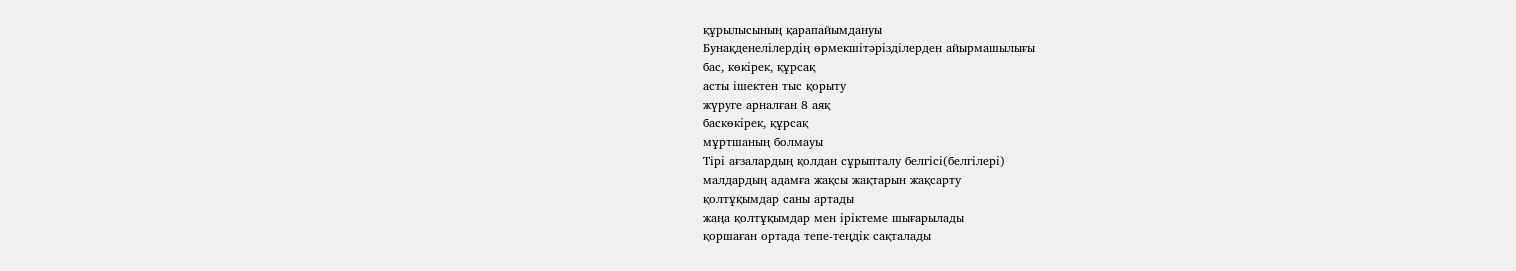құрылысының қарапайымдануы
Бунақденелілердің өрмекшітәрізділерден айырмашылығы
бас, көкірек, құрсақ
асты ішектен тыс қорыту
жүруге арналған 8 аяқ
баскөкірек, құрсақ
мұртшаның болмауы
Тірі ағзалардың қолдан сұрыпталу белгісі(белгілері)
малдардың адамға жақсы жақтарын жақсарту
қолтұқымдар саны артады
жаңа қолтұқымдар мен іріктеме шығарылады
қоршаған ортада тепе-теңдік сақталады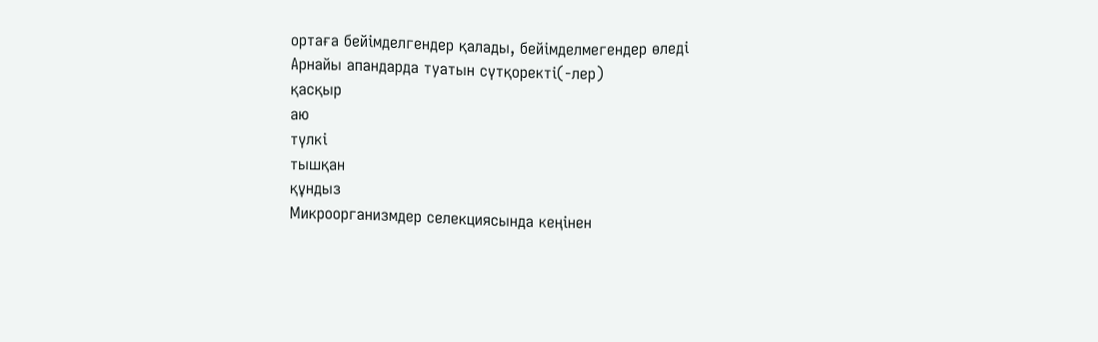ортаға бейімделгендер қалады, бейімделмегендер өледі
Арнайы апандарда туатын сүтқоректі(-лер)
қасқыр
аю
түлкі
тышқан
құндыз
Микроорганизмдер селекциясында кеңінен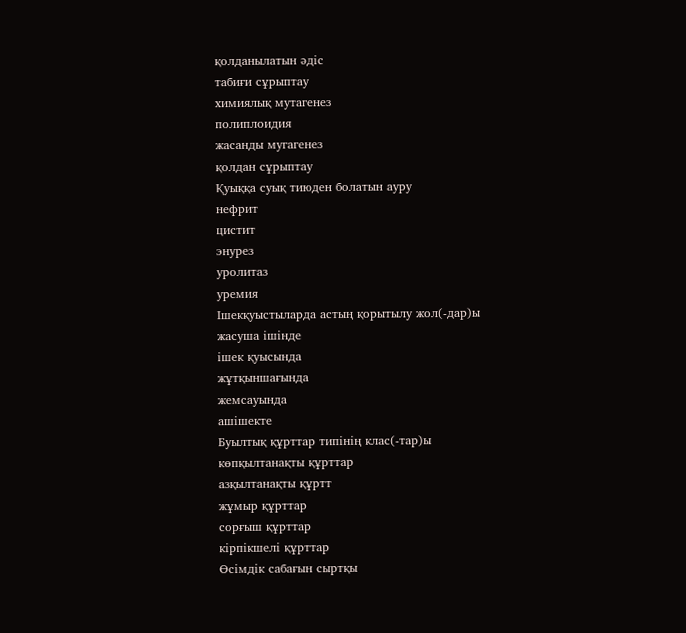қолданылатын әдіс
табиғи сұрыптау
химиялық мутагенез
полиплоидия
жасанды мугагенез
қолдан сұрыптау
Қуыққа суық тиюден болатын ауру
нефрит
цистит
энурез
уролитаз
уремия
Ішекқуыстыларда астың қорытылу жол(-дар)ы
жасуша ішінде
ішек қуысында
жұтқыншағында
жемсауында
ашішекте
Буылтық құрттар типінің клас(-тар)ы
көпқылтанақты құрттар
азқылтанақты құртт
жұмыр құрттар
сорғыш құрттар
кірпікшелі құрттар
Өсімдік сабағын сыртқы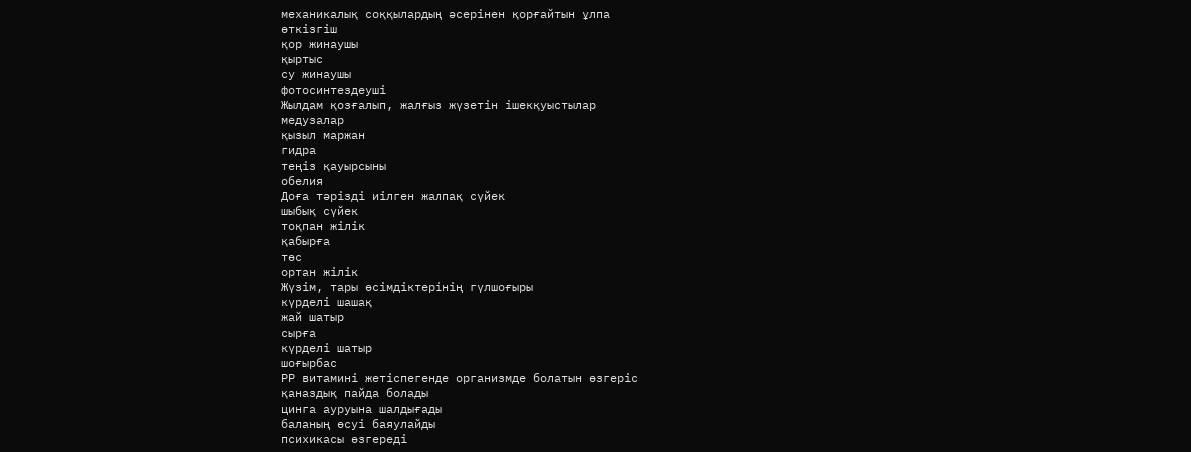механикалық соққылардың әсерінен қорғайтын ұлпа
өткізгіш
қор жинаушы
қыртыс
су жинаушы
фотосинтездеуші
Жылдам қозғалып, жалғыз жүзетін ішекқуыстылар
медузалар
қызыл маржан
гидра
теңіз қауырсыны
обелия
Доға тәрізді иілген жалпақ сүйек
шыбық сүйек
тоқпан жілік
қабырға
төс
ортан жілік
Жүзім, тары өсімдіктерінің гүлшоғыры
күрделі шашақ
жай шатыр
сырға
күрделі шатыр
шоғырбас
РР витамині жетіспегенде организмде болатын өзгеріс
қаназдық пайда болады
цинга ауруына шалдығады
баланың өсуі баяулайды
психикасы өзгереді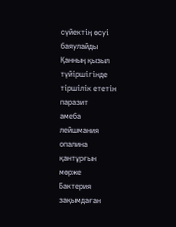сүйектің өсуі баяулайды
Қанның қызыл түйіршігінде тіршілік ететін паразит
амеба
лейшмания
опалина
қантұрғын
мөрже
Бактерия зақымдаған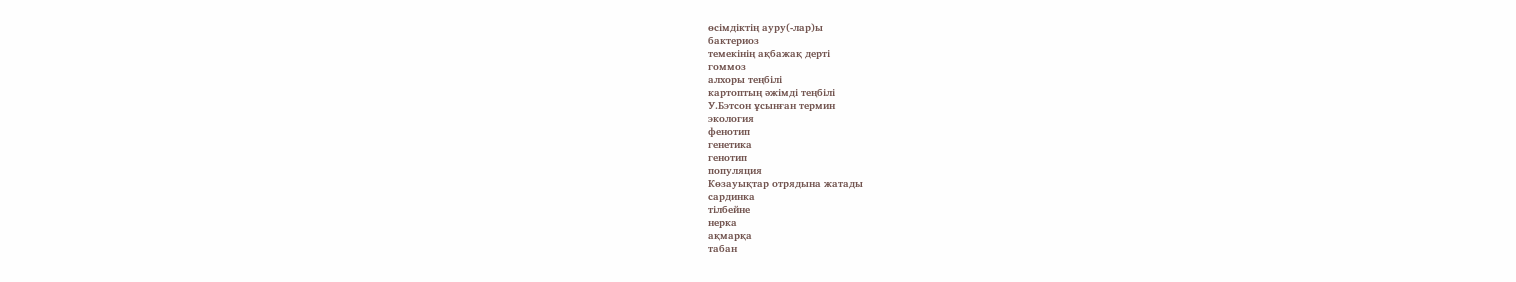өсімдіктің ауру(-лар)ы
бактериоз
темекінің ақбажақ дерті
гоммоз
алхоры теңбілі
картоптың әжімді теңбілі
У.Бэтсон ұсынған термин
экология
фенотип
генетика
генотип
популяция
Көзауықтар отрядына жатады
сардинка
тілбейне
нерка
ақмарқа
табан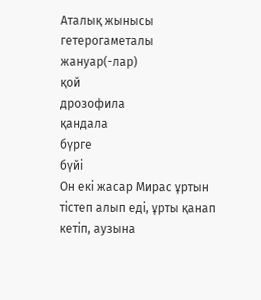Аталық жынысы гетерогаметалы жануар(-лар)
қой
дрозофила
қандала
бүрге
бүйі
Он екі жасар Мирас ұртын тістеп алып еді, ұрты қанап кетіп, аузына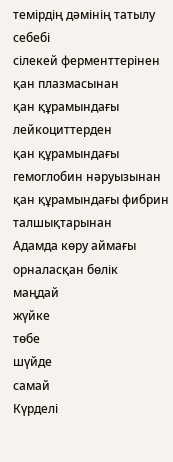темірдің дәмінің татылу себебі
сілекей ферменттерінен
қан плазмасынан
қан құрамындағы лейкоциттерден
қан құрамындағы гемоглобин нәруызынан
қан құрамындағы фибрин талшықтарынан
Адамда көру аймағы орналасқан бөлік
маңдай
жүйке
төбе
шүйде
самай
Күрделі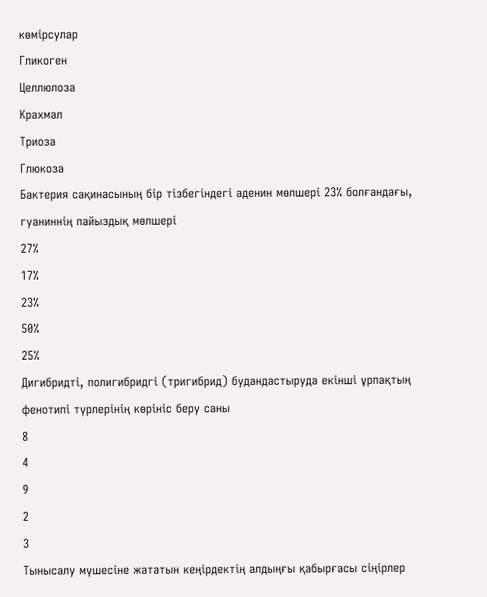көмірсулар
Гликоген
Целлюлоза
Крахмал
Триоза
Глюкоза
Бактерия сақинасының бір тізбегіндегі аденин мөлшері 23% болғандағы, гуаниннің пайыздық мөлшері
27%
17%
23%
50%
25%
Дигибридті, полигибридгі (тригибрид) будандастыруда екінші ұрпақтың фенотипі түрлерінің көрініс беру саны
8
4
9
2
3
Тынысалу мүшесіне жататын кеңірдектің алдыңғы қабырғасы сіңірлер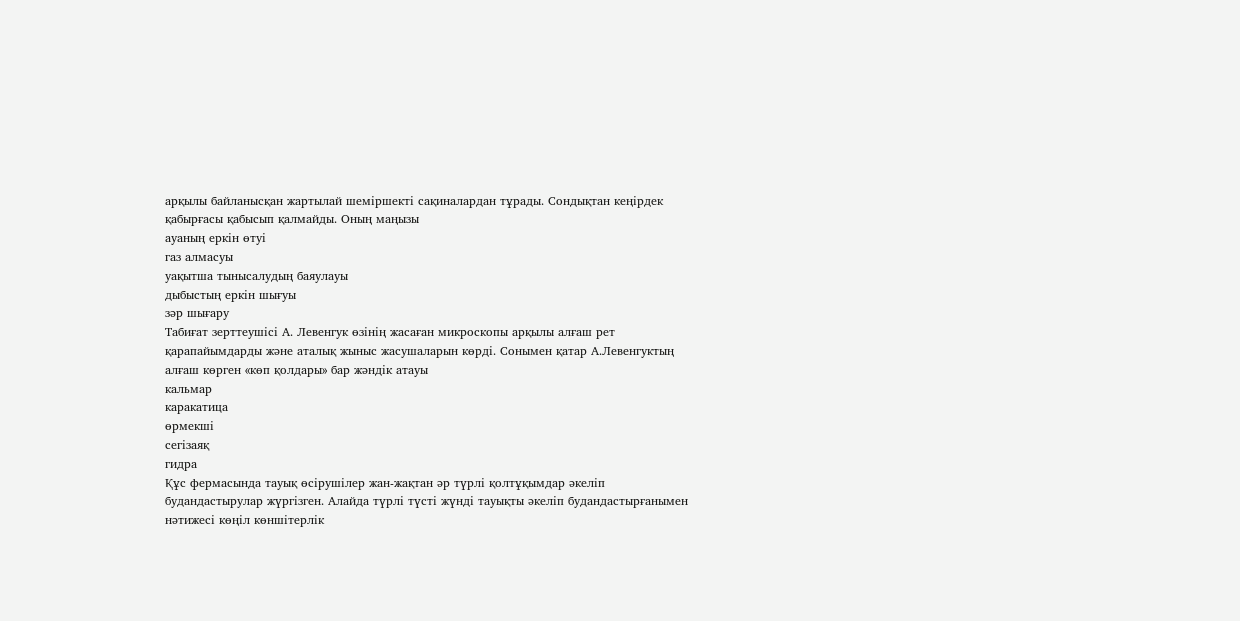арқылы байланысқан жартылай шеміршекті сақиналардан тұрады. Сондықтан кеңірдек қабырғасы қабысып қалмайды. Оның маңызы
ауаның еркін өтуі
газ алмасуы
уақытша тынысалудың баяулауы
дыбыстың еркін шығуы
зәр шығару
Табиғат зерттеушісі А. Левенгук өзінің жасаған микроскопы арқылы алғаш рет қарапайымдарды және аталық жыныс жасушаларын көрді. Сонымен қатар А.Левенгуктың алғаш көрген «көп қолдары» бар жәндік атауы
кальмар
каракатица
өрмекші
сегізаяқ
гидра
Құс фермасында тауық өсірушілер жан-жақтан әр түрлі қолтұқымдар әкеліп будандастырулар жүргізген. Алайда түрлі түсті жүнді тауықты әкеліп будандастырғанымен нәтижесі көңіл көншітерлік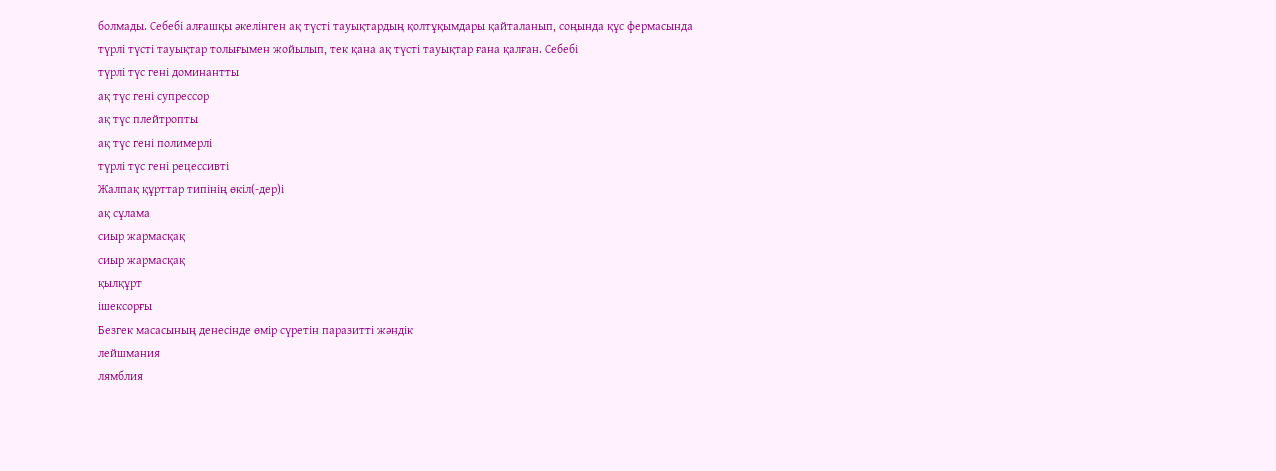болмады. Себебі алғашқы әкелінген ақ түсті тауықтардың қолтұқымдары қайталанып, соңында құс фермасында түрлі түсті тауықтар толығымен жойылып, тек қана ақ түсті тауықтар ғана қалған. Себебі
түрлі түс гені доминантты
ақ түс гені супрессор
ақ түс плейтропты
ақ түс гені полимерлі
түрлі түс гені рецессивті
Жалпақ құрттар типінің өкіл(-дер)і
ақ сұлама
сиыр жармасқақ
сиыр жармасқақ
қылқұрт
ішексорғы
Безгек масасының денесінде өмір сүретін паразитті жәндік
лейшмания
лямблия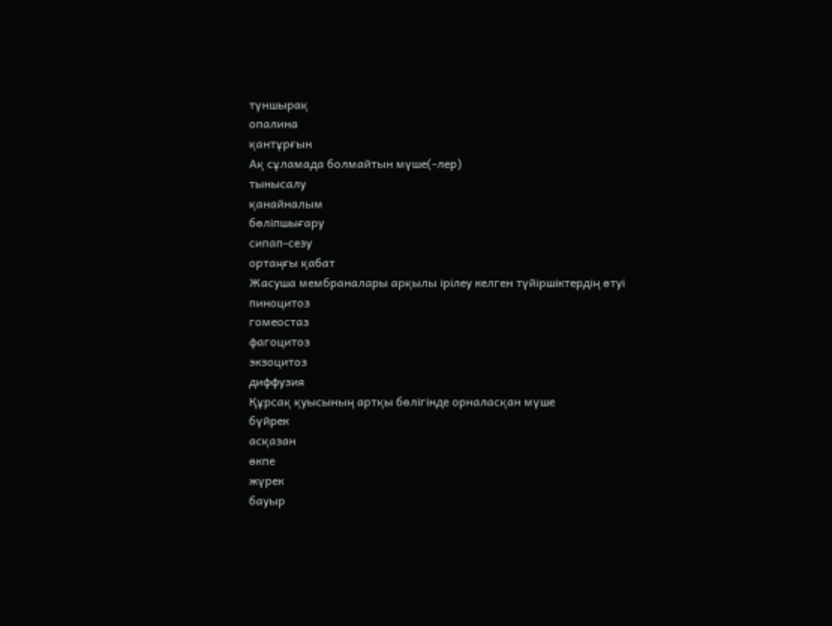түншырақ
опалина
қантұрғын
Ақ сұламада болмайтын мүше(-лер)
тынысалу
қанайналым
бөліпшығару
сипап-сезу
ортаңғы қабат
Жасуша мембраналары арқылы ірілеу келген түйіршіктердің өтуі
пиноцитоз
гомеостаз
фагоцитоз
экзоцитоз
диффузия
Құрсақ қуысының артқы бөлігінде орналасқан мүше
бүйрек
асқазан
өкпе
жүрек
бауыр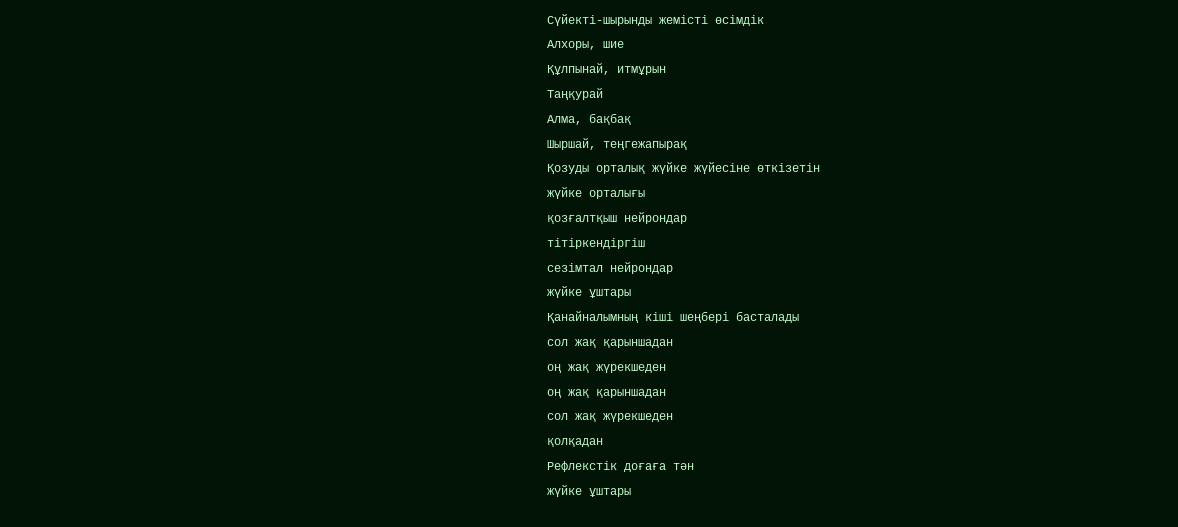Сүйекті-шырынды жемісті өсімдік
Алхоры, шие
Құлпынай, итмұрын
Таңқурай
Алма, бақбақ
Шыршай, теңгежапырақ
Қозуды орталық жүйке жүйесіне өткізетін
жүйке орталығы
қозғалтқыш нейрондар
тітіркендіргіш
сезімтал нейрондар
жүйке ұштары
Қанайналымның кіші шеңбері басталады
сол жақ қарыншадан
оң жақ жүрекшеден
оң жақ қарыншадан
сол жақ жүрекшеден
қолқадан
Рефлекстік доғаға тән
жүйке ұштары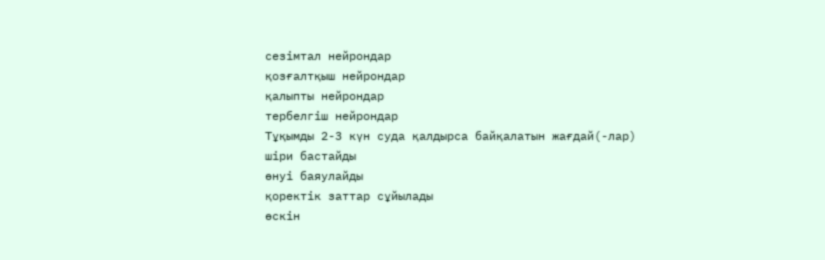сезімтал нейрондар
қозғалтқыш нейрондар
қалыпты нейрондар
тербелгіш нейрондар
Тұқымды 2-3 күн суда қалдырса байқалатын жағдай(-лар)
шіри бастайды
өнуі баяулайды
қоректік заттар сұйылады
өскін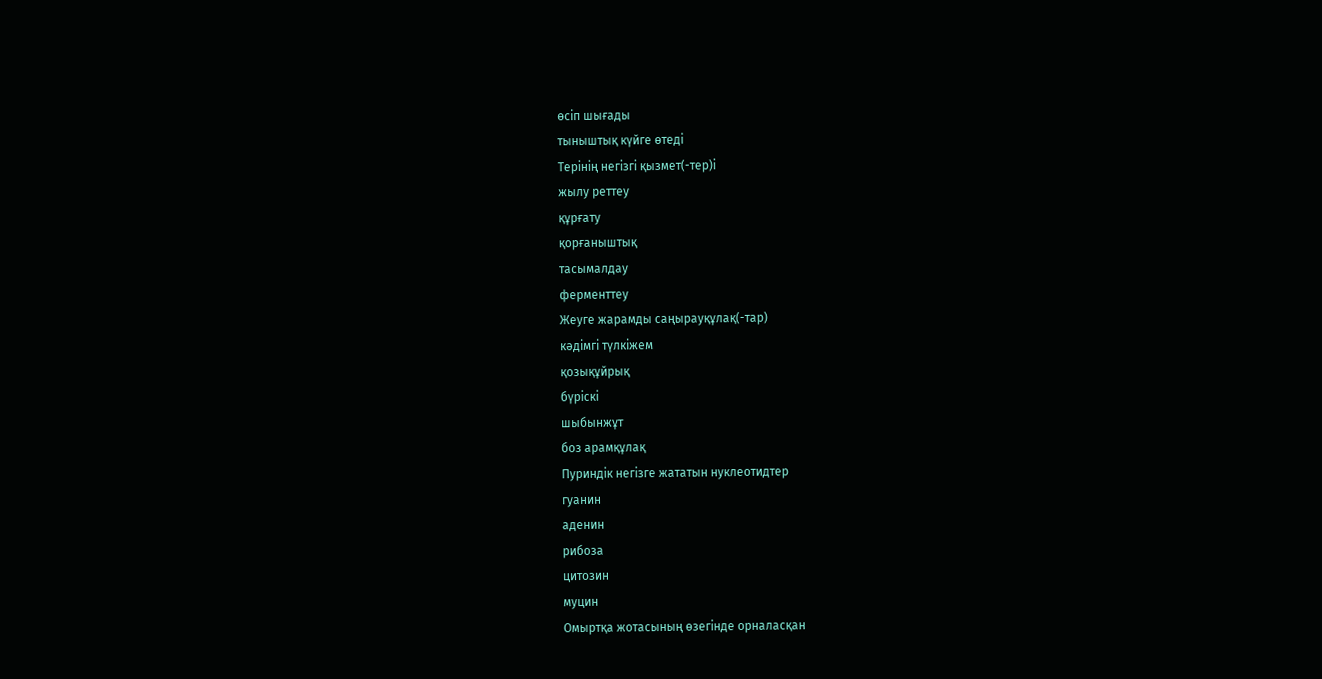өсіп шығады
тыныштық күйге өтеді
Терінің негізгі қызмет(-тер)і
жылу реттеу
құрғату
қорғаныштық
тасымалдау
ферменттеу
Жеуге жарамды саңырауқұлақ(-тар)
кәдімгі түлкіжем
қозықұйрық
бүріскі
шыбынжұт
боз арамқұлақ
Пуриндік негізге жататын нуклеотидтер
гуанин
аденин
рибоза
цитозин
муцин
Омыртқа жотасының өзегінде орналасқан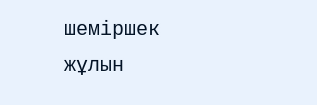шеміршек
жұлын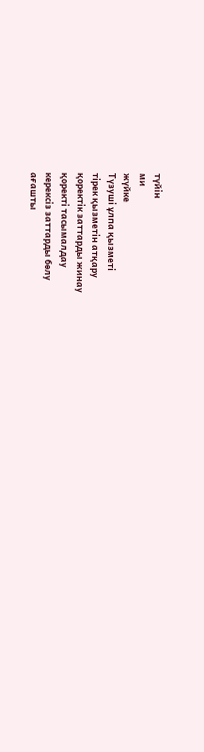түйін
ми
жүйке
Түзуші ұлпа қызметі
тірек қызметін атқару
қоректік заттарды жинау
қоректі тасымалдау
керексіз заттарды бөлу
ағашты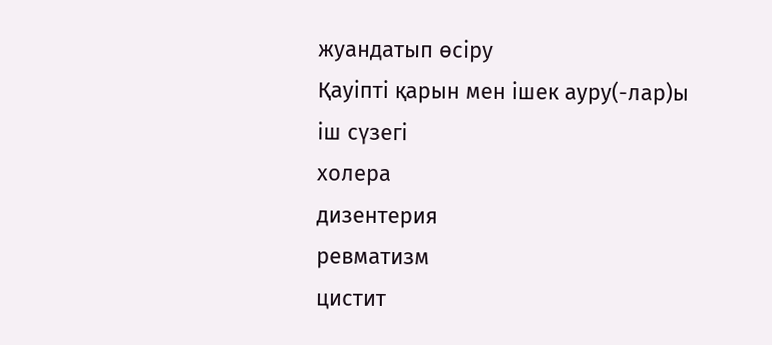жуандатып өсіру
Қауіпті қарын мен ішек ауру(-лар)ы
іш сүзегі
холера
дизентерия
ревматизм
цистит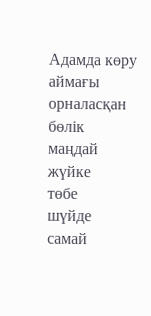Адамда көру аймағы орналасқан бөлік
маңдай
жүйке
төбе
шүйде
самай